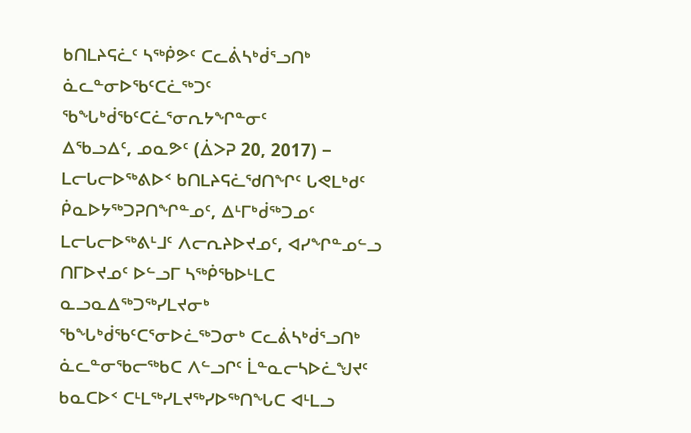ᑲᑎᒪᔨᕋᓛᑦ ᓴᖅᑮᕗᑦ ᑕᓚᕖᓴᒃᑰᕐᓗᑎᒃ ᓈᓚᓐᓂᐅᖃᑦᑕᓛᖅᑐᑦ ᖃᖓᒃᑰᖃᑦᑕᓛᕐᓂᕆᔭᖏᓐᓂᑦ
ᐃᖃᓗᐃᑦ, ᓄᓇᕗᑦ (ᐄᐳᕈ 20, 2017) − ᒪᓕᒐᓕᐅᖅᕕᐅᑉ ᑲᑎᒪᔨᕋᓛᖁᑎᖏᑦ ᒐᕙᒪᒃᑯᑦ ᑮᓇᐅᔭᖅᑐᕈᑎᖏᓐᓄᑦ, ᐃᒻᒥᒃᑰᖅᑐᓄᑦ ᒪᓕᒐᓕᐅᖅᕕᒻᒧᑦ ᐱᓕᕆᔨᐅᔪᓄᑦ, ᐊᓯᖏᓐᓄᓪᓗ ᑎᒥᐅᔪᓄᑦ ᐅᓪᓗᒥ ᓴᖅᑮᖃᐅᒻᒪᑕ ᓇᓗᓇᐃᖅᑐᖅᓯᒪᔪᓂᒃ ᖃᖓᒃᑰᖃᑦᑕᕐᓂᐅᓛᖅᑐᓂᒃ ᑕᓚᕖᓴᒃᑰᕐᓗᑎᒃ ᓈᓚᓐᓂᖃᓕᖅᑲᑕ ᐱᓪᓗᒋᑦ ᒫᓐᓇᓕᓴᐅᓛᖑᔪᑦ ᑲᓇᑕᐅᑉ ᑕᒻᒪᖅᓯᒪᔪᖅᓯᐅᖅᑎᖓᑕ ᐊᒻᒪᓗ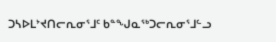ᑐᓴᐅᒪᔾᔪᑎᓕᕆᓂᕐᒧᑦ ᑲᓐᖑᓇᖅᑐᓕᕆᓂᕐᒧᓪᓗ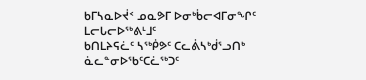ᑲᒥᓴᓇᐅᔫᑉ ᓄᓇᕗᒥ ᐅᓂᒃᑳᓕᐊᒥᓂᖏᑦ ᒪᓕᒐᓕᐅᖅᕕᒻᒧᑦ
ᑲᑎᒪᔨᕋᓛᑦ ᓴᖅᑮᕗᑦ ᑕᓚᕖᓴᒃᑰᕐᓗᑎᒃ ᓈᓚᓐᓂᐅᖃᑦᑕᓛᖅᑐᑦ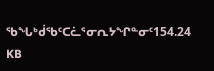ᖃᖓᒃᑰᖃᑦᑕᓛᕐᓂᕆᔭᖏᓐᓂᑦ154.24 KB